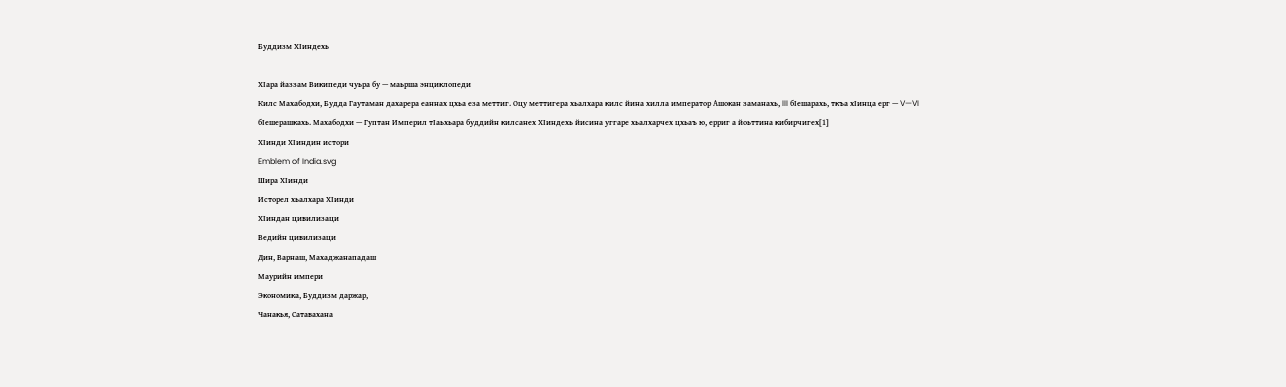Буддизм ХӀиндехь

ХӀара йаззам Википеди чуьра бу — маьрша энциклопеди
Килс Махабодхи, Будда Гаутаман дахарера еаннах цхьа еза меттиг. Оцу меттигера хьалхара килс йина хилла император Ашокан заманахь, III бӀешарахь, ткъа хӀинца ерг — V—VI бӀешерашкахь. Махабодхи — Гуптан Империл тӀаьхьара буддийн килсанех ХӀиндехь йисина уггаре хьалхарчех цхьаъ ю, ерриг а йоьттина кибирчигех[1]
ХӀинди ХӀиндин истори
Emblem of India.svg
Шира ХӀинди
Исторел хьалхара ХӀинди
ХӀиндан цивилизаци
Ведийн цивилизаци
Дин, Варнаш, Махаджанападаш
Маурийн импери
Экономика, Буддизм даржар,
Чанакья, Сатавахана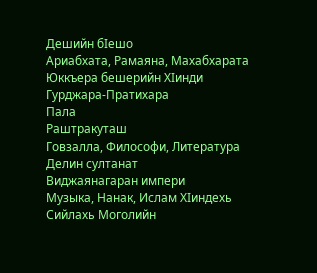Дешийн бӀешо
Ариабхата, Рамаяна, Махабхарата
Юккъера бешерийн ХӀинди
Гурджара-Пратихара
Пала
Раштракуташ
Говзалла, Философи, Литература
Делин султанат
Виджаянагаран импери
Музыка, Нанак, Ислам ХӀиндехь
Сийлахь Моголийн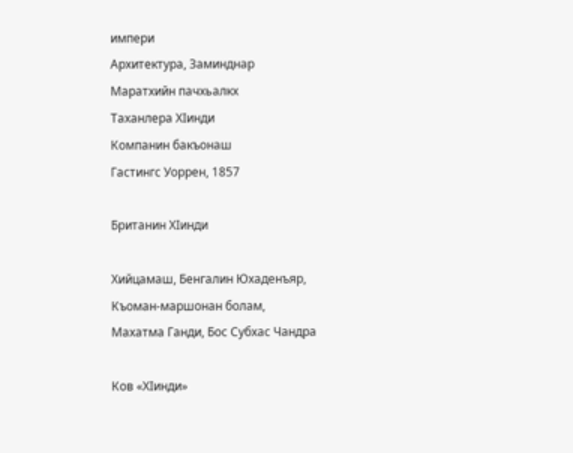импери
Архитектура, Заминднар
Маратхийн пачхьалкх
Таханлера ХӀинди
Компанин бакъонаш
Гастингс Уоррен, 1857

Британин ХӀинди

Хийцамаш, Бенгалин Юхаденъяр,
Къоман-маршонан болам,
Махатма Ганди, Бос Субхас Чандра

Ков «ХӀинди»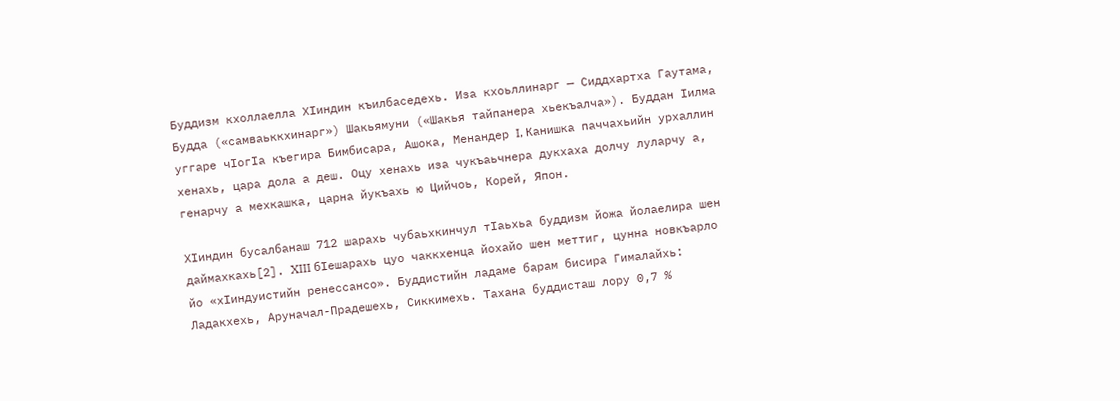Буддизм кхоллаелла ХӀиндин къилбаседехь. Иза кхоьллинарг — Сиддхартха Гаутама, Будда («самваьккхинарг») Шакьямуни («Шакья тайпанера хьекъалча»). Буддан Ӏилма уггаре чӀогӀа къегира Бимбисара, Ашока, Менандер I, Канишка паччахьийн урхаллин хенахь, цара дола а деш. Оцу хенахь иза чукъаьчнера дукхаха долчу луларчу а, генарчу а мехкашка, царна йукъахь ю Цийчоь, Корей, Япон.

ХӀиндин бусалбанаш 712 шарахь чубаьхкинчул тӀаьхьа буддизм йожа йолаелира шен даймахкахь[2]. XIII бӀешарахь цуо чаккхенца йохайо шен меттиг, цунна новкъарло йо «хӀиндуистийн ренессансо». Буддистийн ладаме барам бисира Гималайхь: Ладакхехь, Аруначал-Прадешехь, Сиккимехь. Тахана буддисташ лору 0,7 %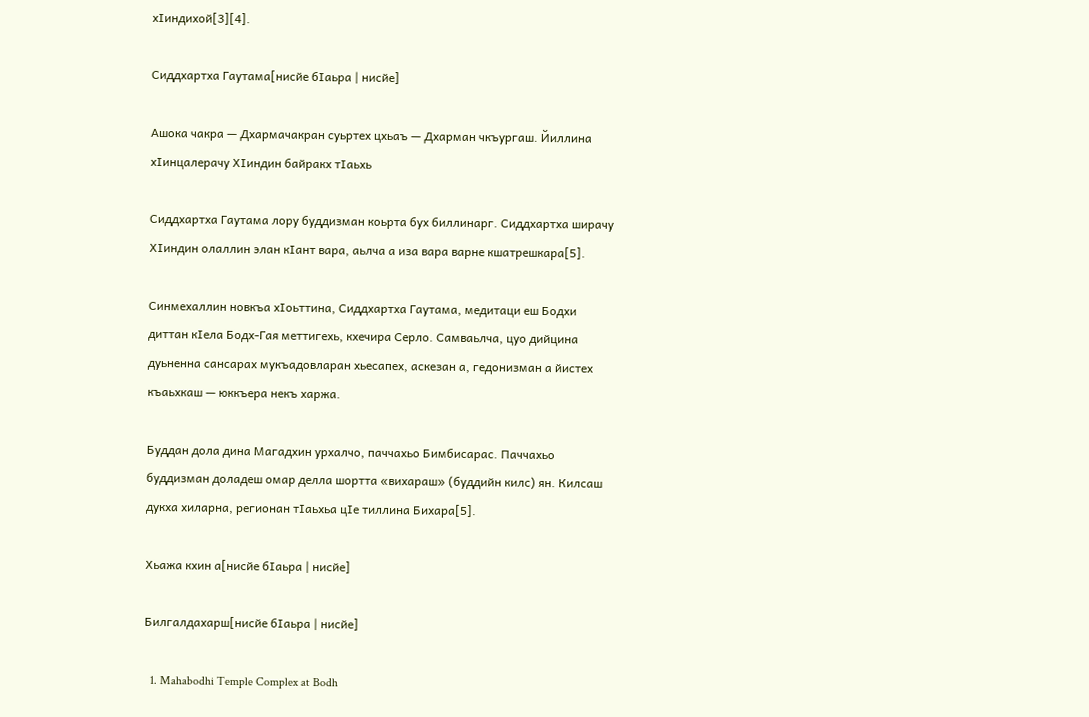хӀиндихой[3][4].

Сиддхартха Гаутама[нисйе бӀаьра | нисйе]

Ашока чакра — Дхармачакран суьртех цхьаъ — Дхарман чкъургаш. Йиллина хӀинцалерачу ХӀиндин байракх тӀаьхь

Сиддхартха Гаутама лору буддизман коьрта бух биллинарг. Сиддхартха ширачу ХӀиндин олаллин элан кӀант вара, аьлча а иза вара варне кшатрешкара[5].

Синмехаллин новкъа хӀоьттина, Сиддхартха Гаутама, медитаци еш Бодхи диттан кӀела Бодх-Гая меттигехь, кхечира Серло. Самваьлча, цуо дийцина дуьненна сансарах мукъадовларан хьесапех, аскезан а, гедонизман а йистех къаьхкаш — юккъера некъ харжа.

Буддан дола дина Магадхин урхалчо, паччахьо Бимбисарас. Паччахьо буддизман доладеш омар делла шортта «вихараш» (буддийн килс) ян. Килсаш дукха хиларна, регионан тӀаьхьа цӀе тиллина Бихара[5].

Хьажа кхин а[нисйе бӀаьра | нисйе]

Билгалдахарш[нисйе бӀаьра | нисйе]

  1. Mahabodhi Temple Complex at Bodh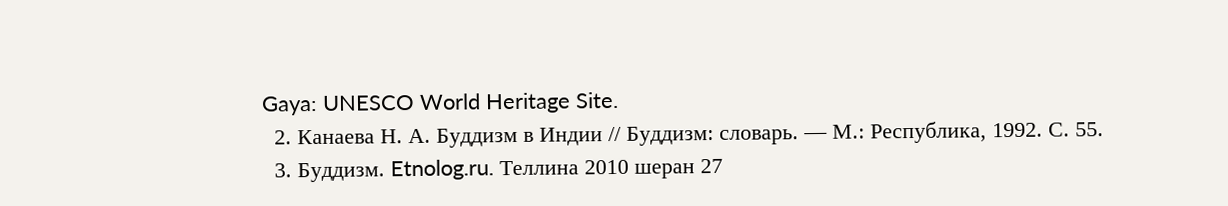Gaya: UNESCO World Heritage Site.
  2. Канаева Н. А. Буддизм в Индии // Буддизм: словарь. — М.: Республика, 1992. С. 55.
  3. Буддизм. Etnolog.ru. Теллина 2010 шеран 27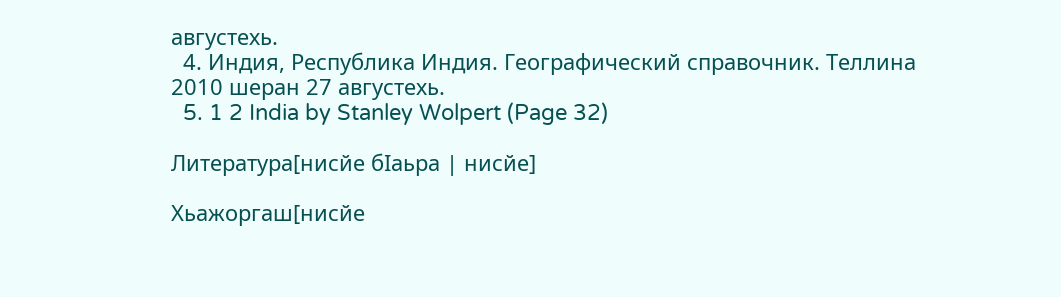августехь.
  4. Индия, Республика Индия. Географический справочник. Теллина 2010 шеран 27 августехь.
  5. 1 2 India by Stanley Wolpert (Page 32)

Литература[нисйе бӀаьра | нисйе]

Хьажоргаш[нисйе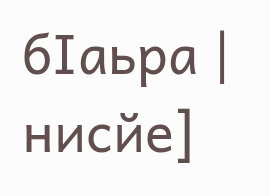бӀаьра | нисйе]